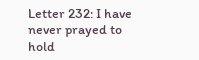Letter 232: I have never prayed to hold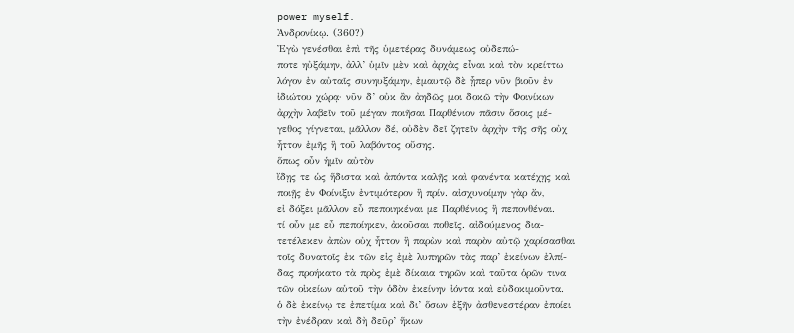power myself.
Ἀνδρονίκῳ. (360?)
Ἐγὼ γενέσθαι ἐπὶ τῆς ὑμετέρας δυνάμεως οὐδεπώ-
ποτε ηὐξάμην, ἀλλ’ ὑμῖν μὲν καὶ ἀρχὰς εἶναι καὶ τὸν κρείττω
λόγον ἐν αὐταῖς συνηυξάμην, ἐμαυτῷ δὲ ᾗπερ νῦν βιοῦν ἐν
ἰδιώτου χώρᾳ· νῦν δ’ οὐκ ἂν ἀηδῶς μοι δοκῶ τὴν Φοινίκων
ἀρχὴν λαβεῖν τοῦ μέγαν ποιῆσαι Παρθένιον πᾶσιν ὅσοις μέ-
γεθος γίγνεται, μᾶλλον δέ, οὐδὲν δεῖ ζητεῖν ἀρχὴν τῆς σῆς οὐχ
ἧττον ἐμῆς ἢ τοῦ λαβόντος οὔσης.
ὅπως οὖν ἡμῖν αὐτὸν
ἴδῃς τε ὡς ἥδιστα καὶ ἀπόντα καλῇς καὶ φανέντα κατέχῃς καὶ
ποιῇς ἐν Φοίνιξιν ἐντιμότερον ἢ πρίν. αἰσχυνοίμην γὰρ ἄν,
εἰ δόξει μᾶλλον εὖ πεποιηκέναι με Παρθένιος ἢ πεπονθέναι.
τί οὖν με εὖ πεποίηκεν, ἀκοῦσαι ποθεῖς. αἰδούμενος δια-
τετέλεκεν ἀπὼν οὐχ ἧττον ἢ παρὼν καὶ παρὸν αὐτῷ χαρίσασθαι
τοῖς δυνατοῖς ἐκ τῶν εἰς ἐμὲ λυπηρῶν τὰς παρ’ ἐκείνων ἐλπί-
δας προήκατο τὰ πρὸς ἐμὲ δίκαια τηρῶν καὶ ταῦτα ὁρῶν τινα
τῶν οἰκείων αὑτοῦ τὴν ὁδὸν ἐκείνην ἰόντα καὶ εὐδοκιμοῦντα.
ὁ δὲ ἐκείνῳ τε ἐπετίμα καὶ δι’ ὅσων ἐξῆν ἀσθενεστέραν ἐποίει
τὴν ἐνέδραν καὶ δὴ δεῦρ’ ἥκων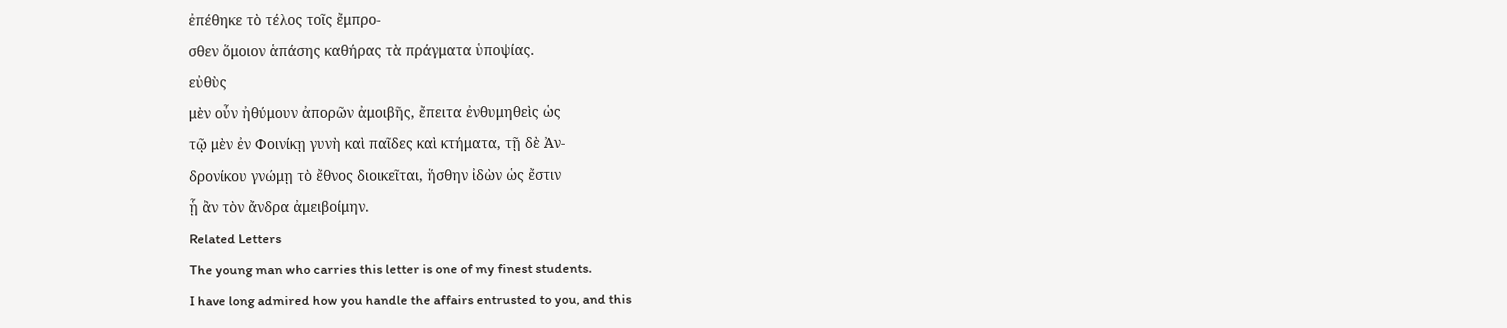ἐπέθηκε τὸ τέλος τοῖς ἔμπρο-
σθεν ὅμοιον ἁπάσης καθήρας τὰ πράγματα ὑποψίας.
εὐθὺς
μὲν οὖν ἠθύμουν ἀπορῶν ἀμοιβῆς, ἔπειτα ἐνθυμηθεὶς ὡς
τῷ μὲν ἐν Φοινίκῃ γυνὴ καὶ παῖδες καὶ κτήματα, τῇ δὲ Ἀν-
δρονίκου γνώμῃ τὸ ἔθνος διοικεῖται, ἥσθην ἰδὼν ὡς ἔστιν
ᾗ ἂν τὸν ἄνδρα ἀμειβοίμην.
Related Letters
The young man who carries this letter is one of my finest students.
I have long admired how you handle the affairs entrusted to you, and this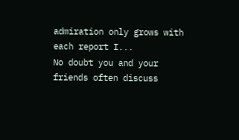admiration only grows with each report I...
No doubt you and your friends often discuss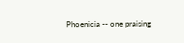Phoenicia -- one praising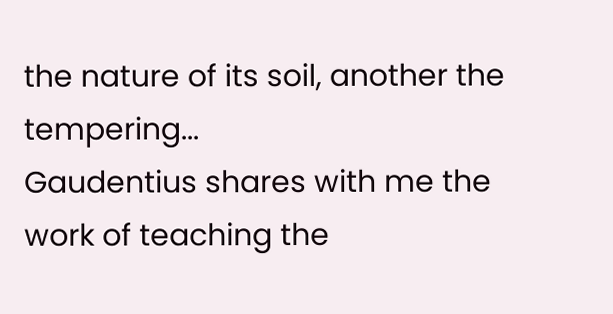the nature of its soil, another the tempering...
Gaudentius shares with me the work of teaching the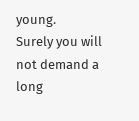young.
Surely you will not demand a long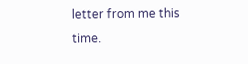letter from me this time.